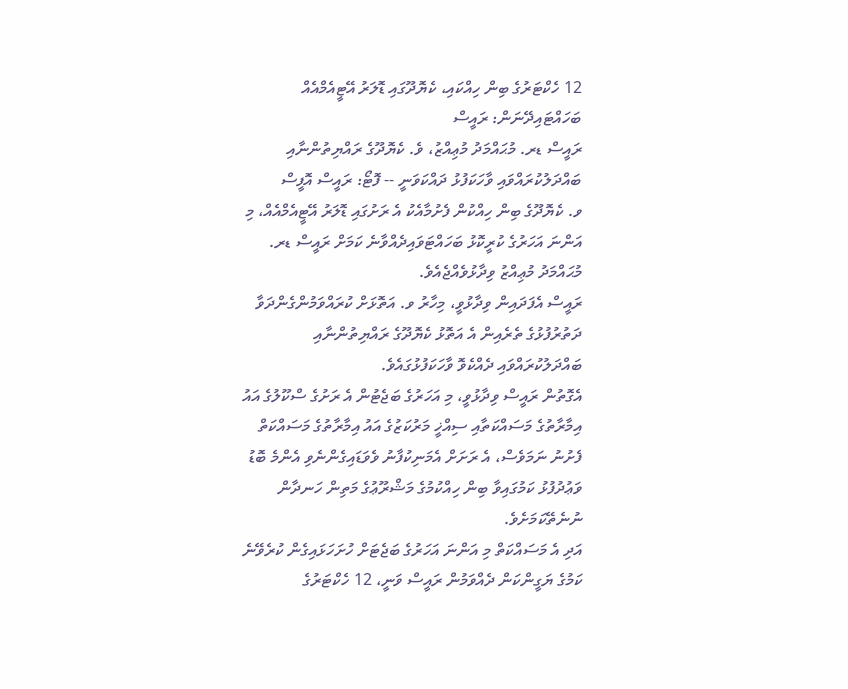12 ހެކްޓަރުގެ ބިން ހިއްކައި، ކެޔޮދޫގައި ޑޮލަރު އޭޓީއެމްއެއް ބަހައްޓައިދޭނަން: ރައީސް
ރައީސް ޑރ. މުޙައްމަދު މުޢިއްޒު، ވެ. ކެޔޮދޫގެ ރައްޔިތުންނާއި ބައްދަލުކުރައްވައި ވާހަކަފުޅު ދައްކަވަނީ -- ފޮޓޯ: ރައީސް އޮފީސް
ވ. ކެޔޮދޫގެ ބިން ހިއްކުން ފެށުމާއެކު އެ ރަށުގައި ޑޮލަރު އޭޓީއެމްއެއް، މި އަންނަ އަހަރުގެ ކުރީކޮޅު ބަހައްޓަވައިދެއްވާނެ ކަމަށް ރައީސް ޑރ. މުޙައްމަދު މުޢިއްޒު ވިދާޅުވެއްޖެއެވެ.
ރައީސް އެފަދައިން ވިދާޅުވީ، މިހާރު ވ. އަތޮޅަށް ކުރައްވަމުންގެންދަވާ ދަތުރުފުޅުގެ ތެރެއިން އެ އަތޮޅު ކެޔޮދޫގެ ރައްޔިތުންނާއި ބައްދަލުކުރައްވައި ދެއްކެވޮ ވާހަކަފުޅުގައެވެ.
އެގޮތުން ރައީސް ވިދާޅުވީ، މި އަހަރުގެ ބަޖެޓުން އެ ރަށުގެ ސްކޫލުގެ އައު އިމާރާތުގެ މަސައްކަތާއި ސިއްޚީ މަރުކަޒުގެ އައު އިމާރާތުގެ މަސައްކަތް ފެށުނު ނަމަވެސް، އެ ރަށަށް އެމަނިކުފާނު ވެވަޑައިގެންނެވި އެންމެ ބޮޑު ވަޢުދުފުޅު ކަމުގައިވާ ބިން ހިއްކުމުގެ މަޝްރޫޢުގެ މަތިން ހަނދާން ނުނެތޭކަމަށެވެ.
އަދި އެ މަސައްކަތް މި އަންނަ އަހަރުގެ ބަޖެޓަށް ހުށަހަޅައިގެން ކުރެވޭނެ ކަމުގެ ޔަގީންކަން ދެއްވަމުން ރައީސް ވަނީ، 12 ހެކްޓަރުގެ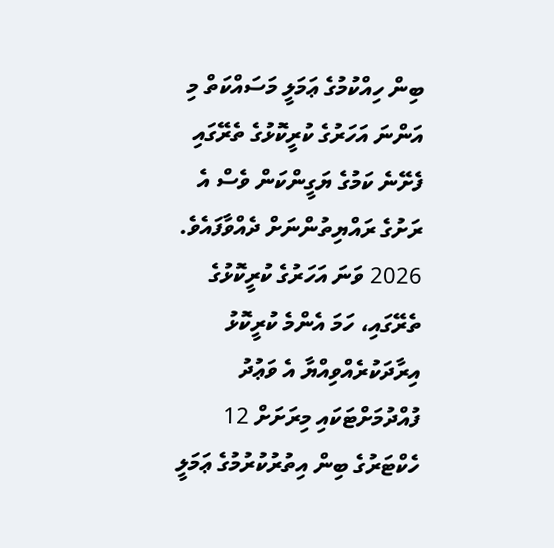ބިން ހިއްކުމުގެ ޢަމަލީ މަސައްކަތް މި އަންނަ އަހަރުގެ ކުރީކޮޅުގެ ތެރޭގައި ފެށޭނެ ކަމުގެ ޔަގީންކަން ވެސް އެ ރަށުގެ ރައްޔިތުންނަށް ދެއްވާފައެވެ.
2026 ވަނަ އަހަރުގެ ކުރީކޮޅުގެ ތެރޭގައި، ހަމަ އެންމެ ކުރީކޮޅު އިރާދަކުރެއްވިއްޔާ އެ ވަޢުދު ފުއްދުމަށްޓަކައި މިރަށަށް 12 ހެކްޓަރުގެ ބިން އިތުރުކުރުމުގެ ޢަމަލީ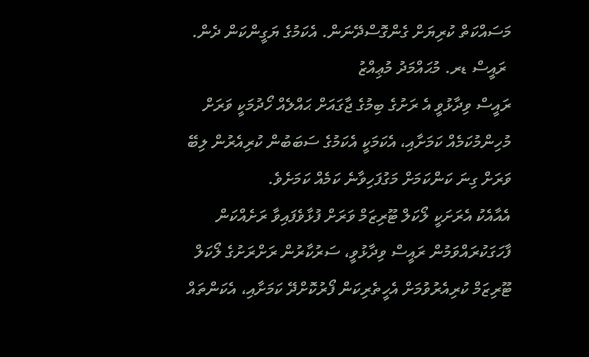މަސައްކަތް ކުރިޔަށް ގެންގޮސްދޭނަން. އެކަމުގެ ޔަގީންކަން ދެން.
 ރައީސް ޑރ. މުޙައްމަދު މުޢިއްޒު
ރައީސް ވިދާޅުވީ އެ ރަށުގެ ބިމުގެ ޖާގައަށް ޙައްލެއް ހޯދުމަކީ ވަރަށް މުހިންމުކަމެއް ކަމަށާއި، އެކަމަކީ އެކަމުގެ ސަބަބުން ކުރިއެރުން ލިބޭ ވަރަށް ގިނަ ކަންކަމަށް މަގުފަހިވާނެ ކަމެއް ކަމަށެވެ.
އެއާއެކު އެރަށަކީ ލޯކަލް ޓޫރިޒަމް ވަރަށް ފުޅާވެފައިވާ ރަށެއްކަން ފާހަގަކުރައްވަމުން ރައީސް ވިދާޅުވީ، ސަރުކާރުން ރަށްރަށުގެ ލޯކަލް ޓޫރިޒަމް ކުރިއެރުވުމަށް އެހީތެރިކަން ފޯރުކޮށްދޭ ކަމަށާއި، އެކަންތައް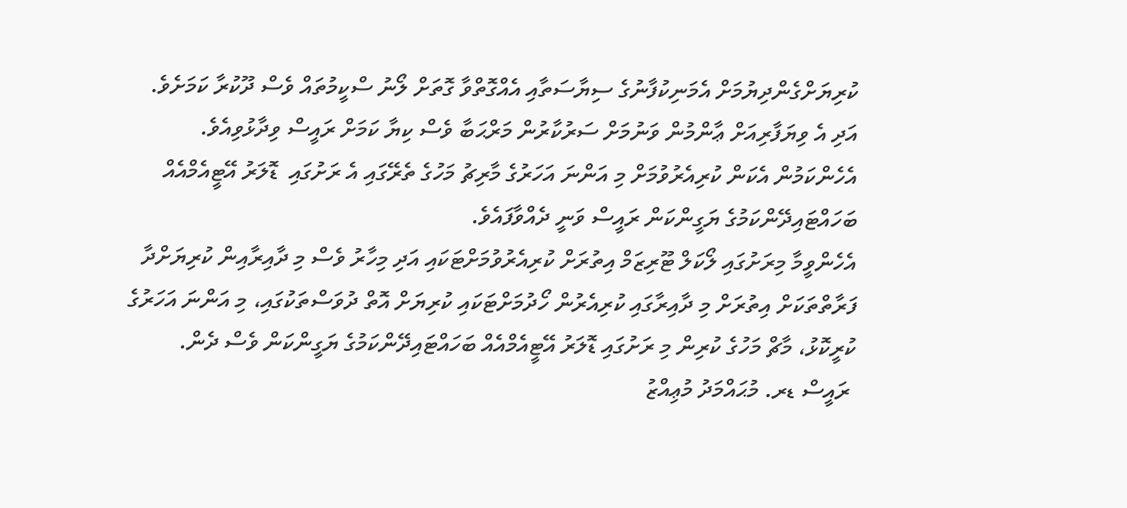ކުރިޔަށްގެންދިޔުމަށް އެމަނިކުފާނުގެ ސިޔާސަތާއި އެއްގޮތްވާ ގޮތަށް ލޯނު ސްކީމުތައް ވެސް ދޫކުރާ ކަމަށެވެ.
އަދި އެ ވިޔަފާރިއަށް ޢާންމުން ވަނުމަށް ސަރުކާރުން މަރްޙަބާ ވެސް ކިޔާ ކަމަށް ރައީސް ވިދާޅުވިއެވެ.
އެހެންކަމުން އެކަން ކުރިއެރުވުމަށް މި އަންނަ އަހަރުގެ މާރިޗު މަހުގެ ތެރޭގައި އެ ރަށުގައި  ޑޮލަރު އޭޓީއެމްއެއް ބަހައްޓައިދޭންކަމުގެ ޔަގީންކަން ރައީސް ވަނީ ދެއްވާފައެވެ.
އެހެންވީމާ މިރަށުގައި ލޯކަލް ޓޫރިޒަމް އިތުރަށް ކުރިއެރުވުމަށްޓަކައި އަދި މިހާރު ވެސް މި ދާއިރާއިން ކުރިޔަށްދާ ފަރާތްތަކަށް އިތުރަށް މި ދާއިރާގައި ކުރިއެރުން ހޯދުމަށްޓަކައި ކުރިޔަށް އޮތް ދުވަސްތަކުގައި، މި އަންނަ އަހަރުގެ ކުރީކޮޅު، މާޗް މަހުގެ ކުރިން މި ރަށުގައި ޑޮލަރު އޭޓީއެމްއެއް ބަހައްޓައިދޭންކަމުގެ ޔަގީންކަން ވެސް ދެން.
 ރައީސް ޑރ. މުޙައްމަދު މުޢިއްޒު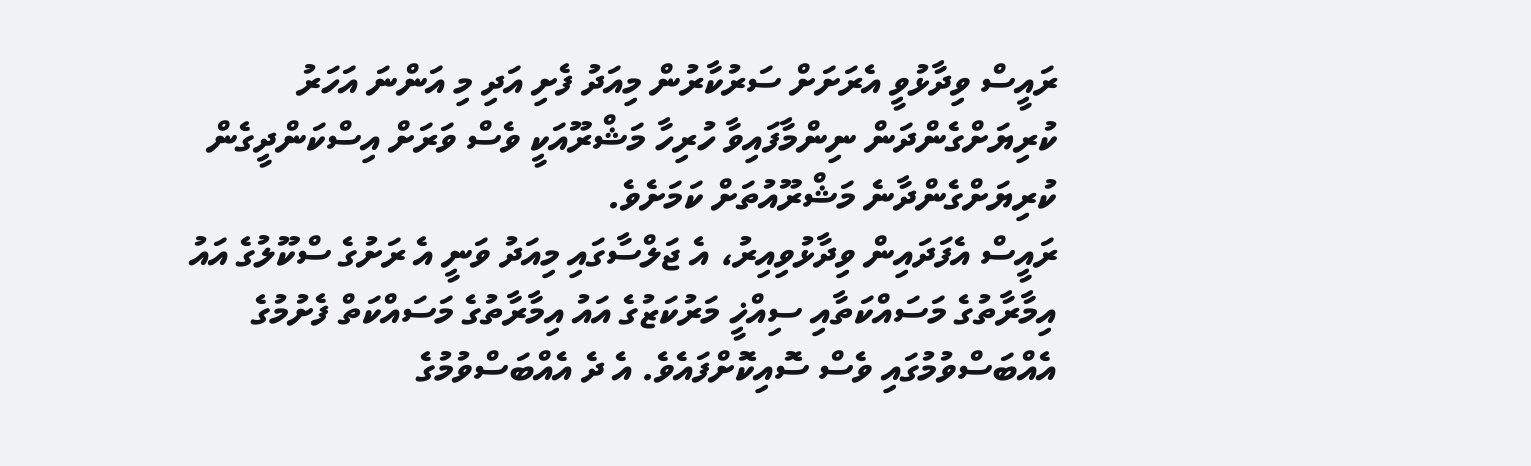ރައީސް ވިދާޅުވީ އެރަށަށް ސަރުކާރުން މިއަދު ފެށި އަދި މި އަންނަ އަހަރު ކުރިޔަށްގެންދަން ނިންމާފައިވާ ހުރިހާ މަޝްރޫއަކީ ވެސް ވަރަށް އިސްކަންދީގެން ކުރިޔަށްގެންދާނެ މަޝްރޫއުތަށް ކަމަށެވެ.
ރައީސް އެފަދައިން ވިދާޅުވިއިރު، އެ ޖަލްސާގައި މިއަދު ވަނީ އެ ރަށުގެ ސްކޫލުގެ އައު އިމާރާތުގެ މަސައްކަތާއި ސިއްޚީ މަރުކަޒުގެ އައު އިމާރާތުގެ މަސައްކަތް ފެށުމުގެ އެއްބަސްވުމުގައި ވެސް ސޮއިކޮށްފައެވެ. އެ ދެ އެއްބަސްވުމުގެ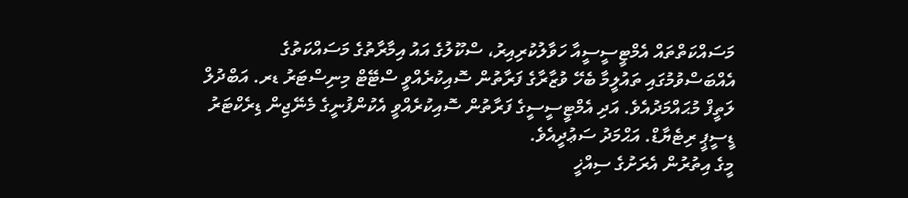މަސައްކަތްތައް އެމްޓީސީސީއާ ހަވާލުކުރިއިރު، ސްކޫލުގެ އައު އިމާރާތުގެ މަސައްކަތުގެ އެއްބަސްވުމުގައި ތައުލީމާ ބެހޭ ވުޒާރާގެ ފަރާތުން ސޮއިކުރެއްވީ ސްޓޭޓް މިނިސްޓަރު ޑރ. އަބްދުލް ލަތީފް މުޙައްމަދުއެވެ. އަދި އެމްޓީސީސީގެ ފަރާތުން ސޮއިކުރެއްވީ އެކުންފުނީގެ މެނޭޖިން ޑިރެކްޓަރު ޑީސީޕީ ރިޓެޔާޑް. އަޙްމަދު ސަޢުދީއެވެ.
މީގެ އިތުރުން އެރަށުގެ ސިއްޚީ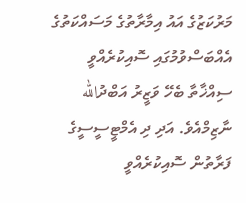މަރުކަޒުގެ އައު އިމާރާތުގެ މަސައްކަތުގެ އެއްބަސްވުމުގައި ސޮއިކުރެއްވީ ސިއްޚާތާ ބެހޭ ވަޒީރު އަބްދުالله ނާޒިމްއެވެ. އަދި ދި އެމްޓީސީސީގެ ފަރާތުން ސޮއިކުރެއްވީ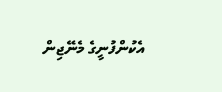އެކުންފުނީގެ މެނޭޖިން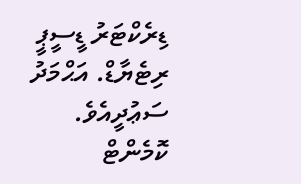ޑިރެކްޓަރު ޑީސީޕީ ރިޓެޔާޑް. އަޙްމަދު ސަޢުދީއެވެ.
ކޮމެންޓް